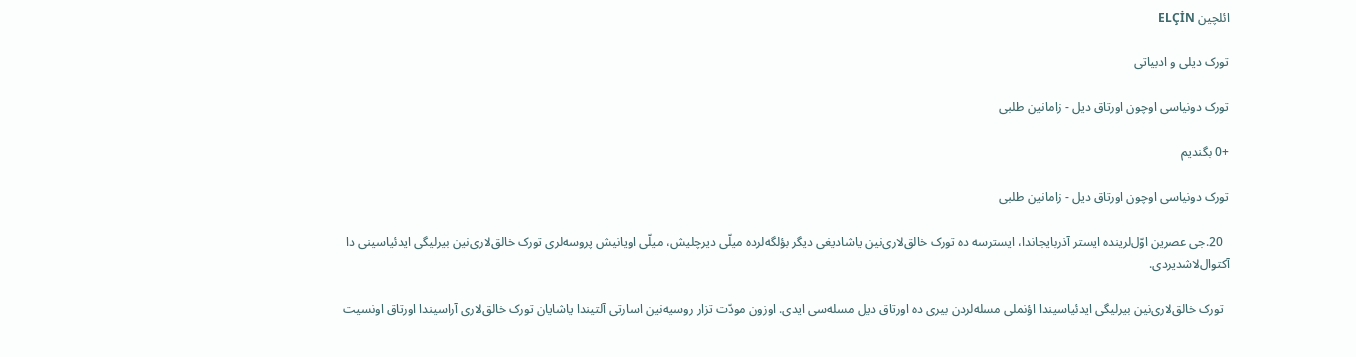ائلچین ELÇİN

تورک دیلی و ادبیاتی

تورک دونیاسی اوچون اورتاق دیل - زامانین طلبی

+0 بگندیم

تورک دونیاسی اوچون اورتاق دیل - زامانین طلبی

  20.جی عصرین اوّل‌لرینده ایستر آذربایجاندا، ایسترسه ده تورک خالق‌لاری‌نین یاشادیغی دیگر بؤلگه‌لرده میلّی دیرچلیش، میلّی اویانیش پروسه‌لری تورک خالق‌لاری‌نین بیرلیگی ایدئیاسینی دا آکتوال‌لاشدیردی.

  تورک خالق‌لاری‌نین بیرلیگی ایدئیاسیندا اؤنملی مسله‌لردن بیری ده اورتاق دیل مسله‌سی ایدی. اوزون مودّت تزار روسیه‌نین اسارتی آلتیندا یاشایان تورک خالق‌لاری آراسیندا اورتاق اونسیت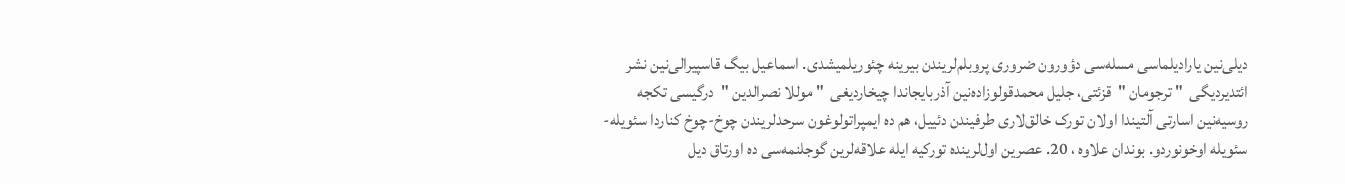دیلی‌نین یارادیلماسی مسله‌سی دؤورون ضروری پروبلم‌لریندن بیرینه چئوریلمیشدی. اسماعیل بیگ قاسپیرالی‌نین نشر ائتدیردیگی  " ترجومان "  قزئتی، جلیل محمدقولوزاده‌نین آذربایجاندا چیخاردیغی  " موللا نصرالدین "  درگیسی تکجه روسیه‌نین اسارتی آلتیندا اولان تورک خالق‌لاری طرفیندن دئییل، هم ده ایمپراتولوغون سرحدلریندن چوخ-چوخ کناردا سئویله-سئویله اوخونوردو. بوندان علاوه ، 20. عصرین اول‌لرینده تورکیه ایله علاقه‌لرین گوجلنمه‌سی ده اورتاق دیل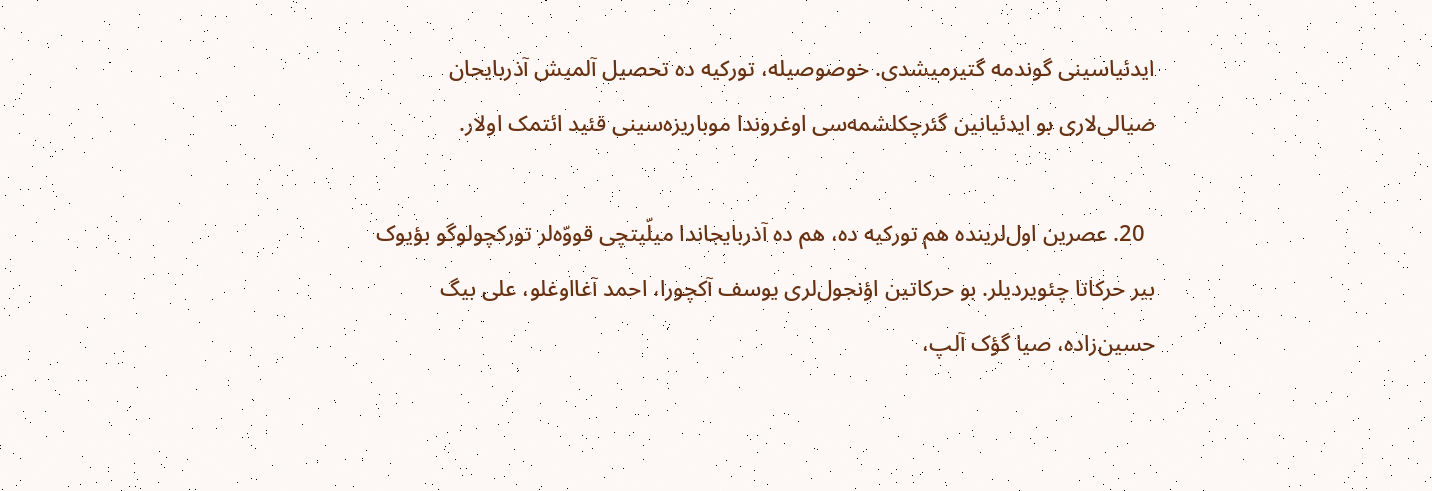ایدئیاسینی گوندمه گتیرمیشدی. خوصوصیله، تورکیه ده تحصیل آلمیش آذربایجان ضیالی‌لاری بو ایدئیانین گئرچکلشمه‌سی اوغروندا موباریزه‌سینی قئید ائتمک اولار.

  20. عصرین اول‌لرینده هم تورکیه ده، هم ده آذربایجاندا میلّیتچی قووّه‌لر تورکچولوگو بؤیوک بیر حرکاتا چئویردیلر. بو حرکاتین اؤنجول‌لری یوسف آکچورا، احمد آغااوغلو، علی بیگ حسین‌زاده، صیا گؤک آلپ،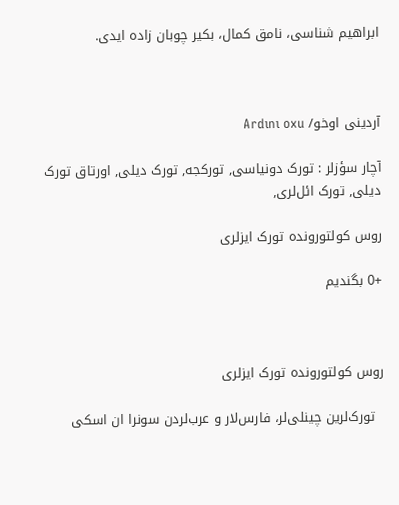ابراهیم شناسی، نامق کمال، بکیر چوبان زاده ایدی.



آردینی اوخو/ Ardını oxu

آچار سؤزلر : تورک دونیاسی, تورکجه, تورک دیلی, اورتاق تورک دیلی, تورک ائل‌لری,

روس کولتورونده تورک ایزلری

+0 بگندیم



روس کولتورونده تورک ایزلری

  تورک‌لرین چینلی‌لر، فارس‌لار و عرب‌لردن سونرا ان اسکی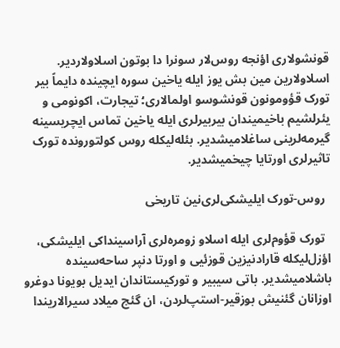قونشولاری اؤنجه روس‌لار سونرا دا بوتون اسلاولاردیر. اسلاولارین مین بش یوز ایله یاخین سوره ایچینده دایماً بیر تورک قؤومونون قونشوسو اولمالاری؛ تیجارت، اکونومی و یئرلشیم باخیمیندان بیربیرلری ایله یاخین تماس ایچریسینه گیرمه‌لرینی ساغلامیشدیر. بئله‌لیکله روس کولتورونده تورک تاثیرلری اورتایا چیخمیشدیر.

  روس-تورک ایلیشکی‌لری‌نین تاریخی

  تورک قؤوم‌لری ایله اسلاو زومره‌لری آراسینداکی ایلیشکی، اؤزل‌لیکله قارادنیزین قوزئیی و اورتا دنپر ساحه‌سینده باشلامیشدیر. باتی سیبیر و تورکیستاندان ایدیل بویونا دوغرو اوزانان گئنیش بوزقیر-استپ‌لردن، ان گئج میلاد سیرالاریندا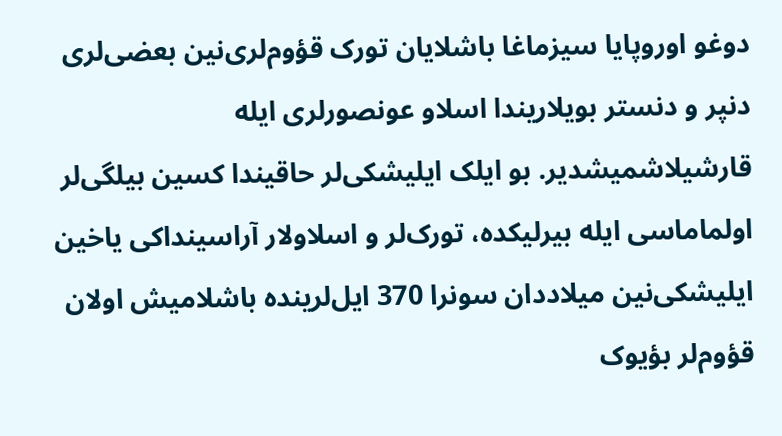دوغو اوروپایا سیزماغا باشلایان تورک قؤوم‌لری‌نین بعضی‌لری دنپر و دنستر بویلاریندا اسلاو عونصورلری ایله قارشیلاشمیشدیر. بو ایلک ایلیشکی‌لر حاقیندا کسین بیلگی‌لر اولماماسی ایله بیرلیکده، تورک‌لر و اسلاولار آراسینداکی یاخین ایلیشکی‌نین میلاددان سونرا 370 ایل‌لرینده باشلامیش اولان قؤوم‌لر بؤیوک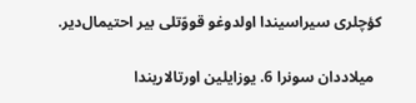کؤچلری سیراسیندا اولدوغو قووّتلی بیر احتیمال‌دیر.

  میلاددان سونرا 6. یوزایلین اورتالاریندا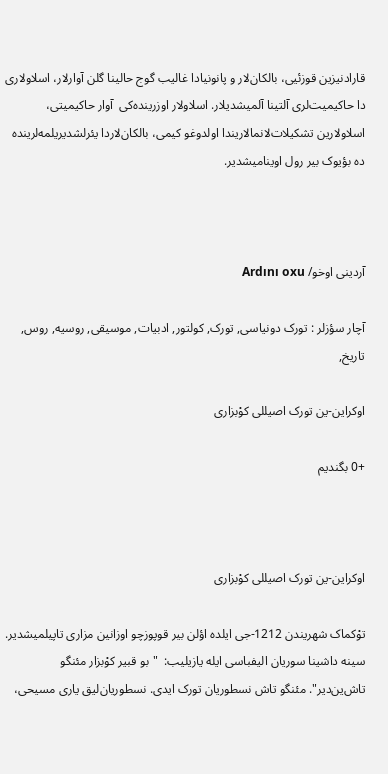قارادنیزین قوزئیی، بالکان‌لار و پانونیادا غالیب گوج حالینا گلن آوارلار، اسلاولاری دا حاکیمیت‌لری آلتینا آلمیشدیلار. اسلاولار اوزرینده‌کی  آوار حاکیمیتی، اسلاولارین تشکیلات‌لانمالاریندا اولدوغو کیمی، بالکان‌لاردا یئرلشدیریلمه‌لرینده ده بؤیوک بیر رول اوینامیشدیر.



آردینی اوخو/ Ardını oxu

آچار سؤزلر : تورک دونیاسی, تورک, کولتور, ادبیات, موسیقی, روسیه, روس, تاریخ,

اوکراین‌-ین تورک اصیللی کوْبزاری

+0 بگندیم



اوکراین‌-ین تورک اصیللی کوْبزاری

توْکماک شهریندن 1212-جی ایلده اؤلن بیر قوپوزچو اوزانین مزاری تاپیلمیشدیر. سینه داشینا سوریان الیفباسی ایله یازیلیب:  "بو قبیر کوْبزار مئنگو تاش‌ین‌دیر‌". مئنگو تاش نسطوریان تورک ایدی. نسطوریان‌لیق یاری مسیحی،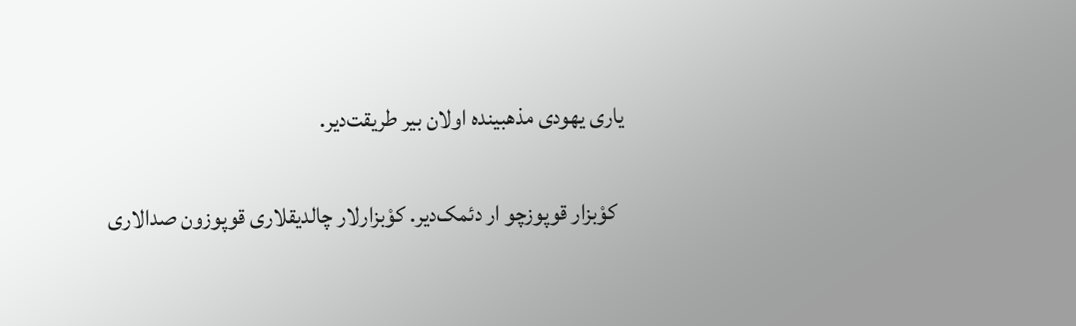یاری یهودی مذهبینده اولان بیر طریقت‌دیر.

  کوْبزار قوپوزچو ار دئمک‌دیر. کوْبزارلار چالدیقلاری قوپوزون صدالاری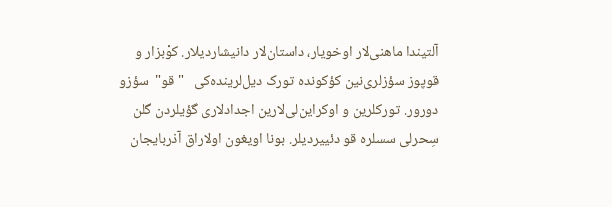آلتیندا ماهنی‌لار اوخویار، داستان‌لار دانیشاردیلار. کوْبزار و قوپوز سؤزلری‌نین کؤکونده تورک دیل‌لرینده‌کی   "قو‌"  سؤزو دورور. تورکلرین و اوکراین‌لی‌لارین اجدادلاری گؤیلردن گلن سِحرلی سسلره قو دئییردیلر. بونا اویغون اولاراق آذربایجان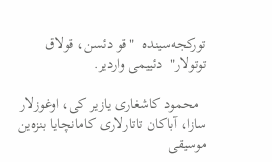تورکجه‌سینده  "قو دئسن، قولاق توتولار‌"  دئییمی واردیر.

  محمود کاشغاری یازیر کی، اوغوزلار سازا، آباکان تاتارلاری کامانچایا بنزه‌ین موسیقی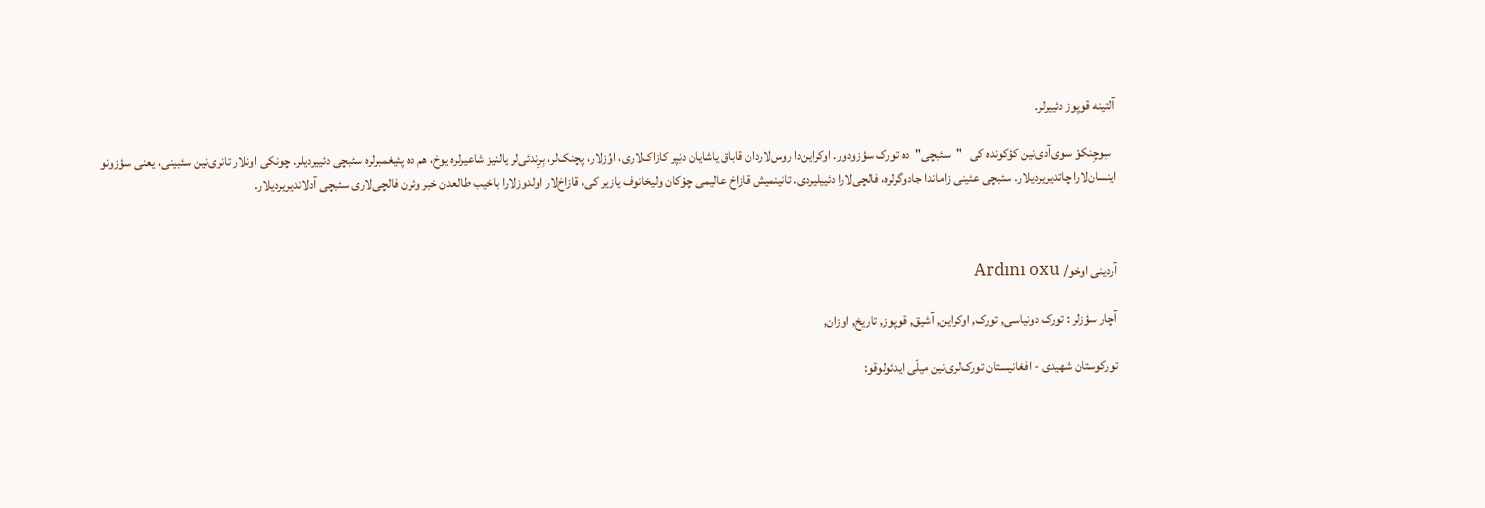آلتینه قوپوز دئییرلر.

  سِوچِنکوْ سوی‌آدی‌نین کؤکونده کی   "سئبچی‌"  ده تورک سؤزودور. اوکراین‌دا روس‌لاردان قاباق یاشایان دنِپر کازاک‌لاری، اوُزلار، پچنک‌لر، بِرِندئی‌لر یالنیز شاعیرلره یوخ، هم ده پئیغمبرلره سئبچی دئییردیلر. چونکی اونلار تانری‌نین سئبینی، یعنی سؤزونو اینسان‌لارا چاتدیریردیلار. سئبچی عئینی زاماندا جادوگرلره، فالچی‌لارا دئییلیردی. تانینمیش قازاخ عالیمی چوْکان ولیخانوف یازیر کی، قازاخ‌لار اولدوزلارا باخیب طالعدن خبر وئرن فالچی‌لاری سئبچی آدلاندیریردیلار.



آردینی اوخو/ Ardını oxu

آچار سؤزلر : تورک دونیاسی, تورک, اوکراین, آشیق, قوپوز, تاریخ, اوزان,

تورکوستان شهیدی - افغانیستان تورک‌لری‌نین میلّی ایدئولوقو: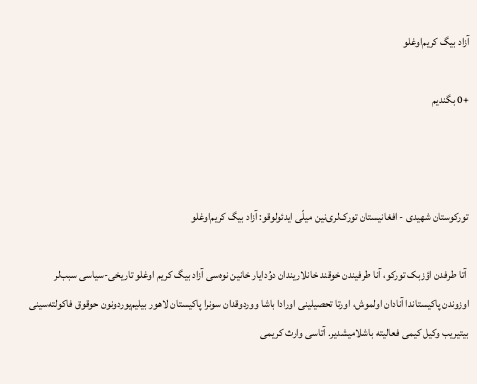آزاد بیگ کریم‌اوغلو

+0 بگندیم



تورکوستان شهیدی - افغانیستان تورک‌لری‌نین میلّی ایدئولوقو: آزاد بیگ کریم‌اوغلو

 آتا طرفدن اؤزبک تورکو، آنا طرفیندن خوقند خانلاریندان دوُدایار خانین نوه‌سی آزاد بیگ کریم اوغلو تاریخی-سیاسی سبب‌لر اوزوندن پاکیستاندا آنادان اولموش، اورتا تحصیلینی اورادا باشا ووردوقدان سونرا پاکیستان لاهور بیلیم‌یوردونون حوقوق فاکولته‌سینی بیتیریب وکیل کیمی فعالیته باشلامیشدیر. آتاسی وارث کریمی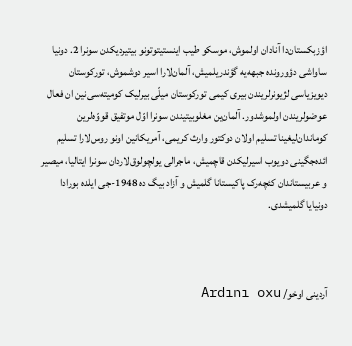اؤزبکستان‌دا آنادان اولموش، موسکو طیب اینستیتوتونو بیتیردیکدن سونرا 2. دونیا ساواشی دؤورونده جبهه‌یه گؤندریلمیش، آلمان‌لارا اسیر دوشموش، تورکوستان دیویزیاسی لژیونرلریندن بیری کیمی تورکوستان میلّی بیرلیک کومیته‌سی‌نین ان فعال عوضولریندن اولموشدور. آلمان‌ین مغلوبیتیندن سونرا اوّل موتفیق قووّه‌لرین کوماندان‌لیغینا تسلیم اولان دوکتور وارث کریمی، آمریکانین اونو روس‌لارا تسلیم ائده‌جگینی دویوب اسیرلیکدن قاچمیش، ماجرالی یولچولوق‌لاردان سونرا ایتالیا، میصیر و عربیستاندان کئچه‌رک پاکیستانا گلمیش و آزاد بیگ ده 1948-جی ایلده بورادا دونیایا گلمیشدی.



آردینی اوخو/ Ardını oxu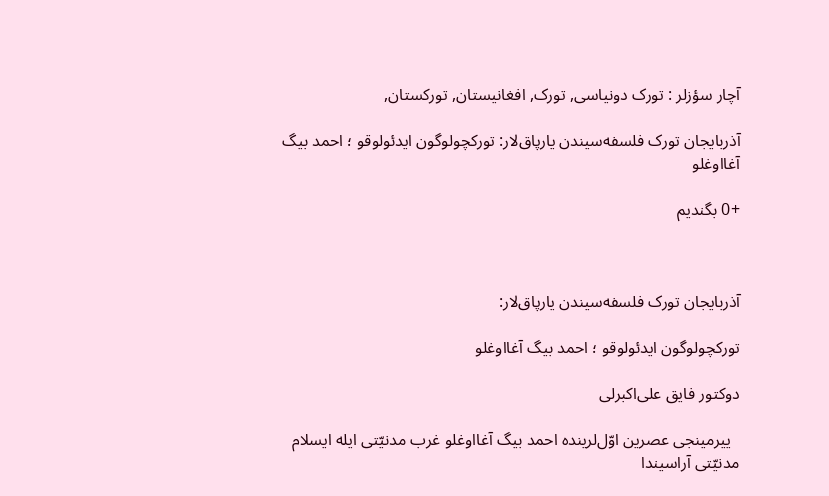آچار سؤزلر : تورک دونیاسی, تورک, افغانیستان, تورکستان,

آذربایجان تورک فلسفه‌سیندن یارپاق‌لار: تورکچولوگون ایدئولوقو ؛ احمد بیگ آغااوغلو

+0 بگندیم



آذربایجان تورک فلسفه‌سیندن یارپاق‌لار:

تورکچولوگون ایدئولوقو ؛ احمد بیگ آغااوغلو

دوکتور فایق علی‌اکبرلی

  ییرمینجی عصرین اوّل‌‌لرینده احمد بیگ آغااوغلو غرب مدنیّتی ایله ایسلام مدنیّتی آراسیندا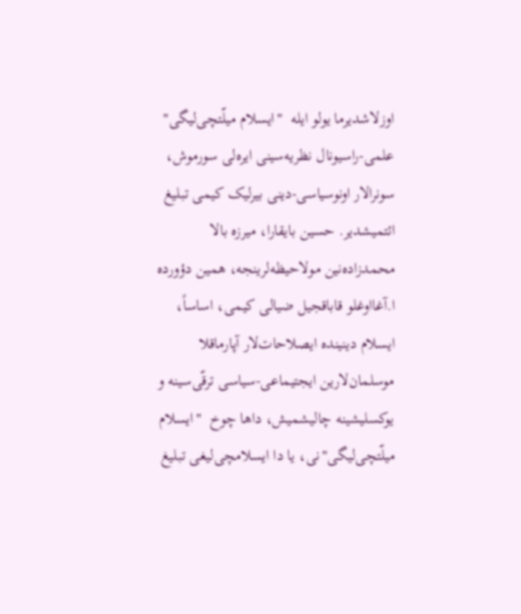اوزلاشدیرما یولو ایله  "ایسلام میلّتچی‌لیگی"  علمی-راسیونال نظریه‌سینی ایره‌لی سورموش، سونرالار اونو‌سیاسی-دینی بیرلیک کیمی تبلیغ ائتمیشدیر. حسین بایقارا، میرزه بالا محمدزاده‌نین مولاحیظه‌‌لرینجه، همین دؤورده ا.آغااوغلو قاباقجیل ضیالی کیمی، اساساً، ایسلام دینینده ایصلاحات‌لار آپارماقلا موسلمان‌‌‌لارین ایجتیماعی-سیاسی ترقّی‌سینه و یوکسلیشینه چالیشمیش، داها چوخ  "ایسلام میلّتچی‌لیگی"نی، یا دا ایسلامچی‌لیغی تبلیغ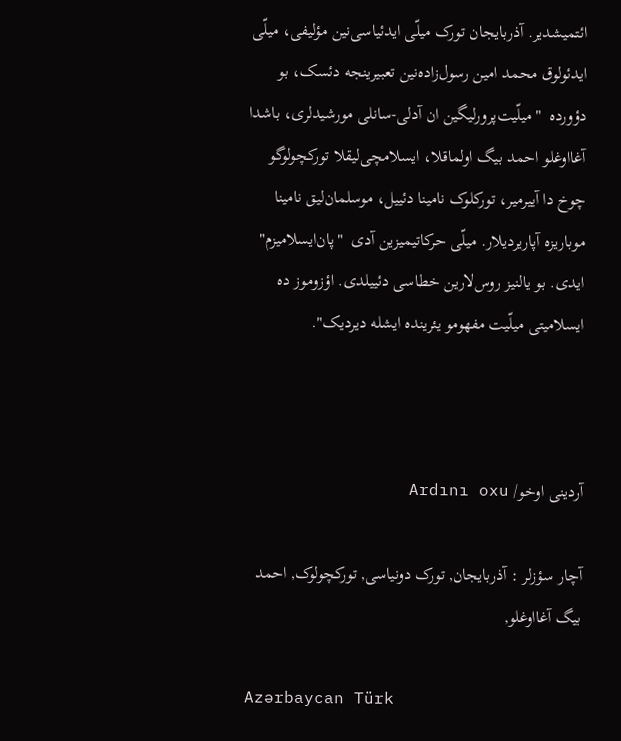ائتمیشدیر. آذربایجان تورک میلّی ایدئیاسی‌نین مؤلیفی، میلّی ایدئولوق محمد امین رسول‌زاده‌نین تعبیرینجه دئسک، بو دؤورده  "میلّیت‌پرورلیگین ان آدلی-سانلی مورشید‌لری، باشدا آغااوغلو احمد بیگ اولماقلا، ایسلامچی‌لیقلا تورکچولوگو چوخ دا آییرمیر، تورکلوک نامینا دئییل، موسلمان‌لیق نامینا موباریزه آپاریردیلار. میلّی حرکاتیمیزین آدی  "پان‌ایسلامیزم"  ایدی. بو یالنیز روس‌‌‌لارین خطاسی دئییلدی. اؤزوموز ده ایسلامیتی میلّیت مفهومو یئرینده ایشله دیردیک".



آردینی اوخو/ Ardını oxu

آچار سؤزلر : آذربایجان, تورک دونیاسی, تورکچولوک, احمد بیگ آغااوغلو,

Azərbaycan Türk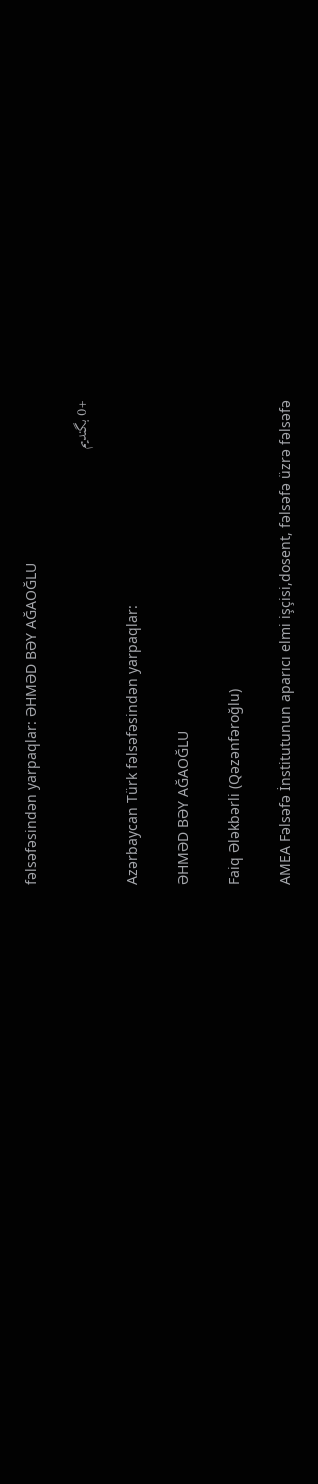fəlsəfəsindən yarpaqlar: ƏHMƏD BƏY AĞAOĞLU

+0 بگندیم

Azərbaycan Türk fəlsəfəsindən yarpaqlar:

ƏHMƏD BƏY AĞAOĞLU

Faiq Ələkbərli (Qəzənfəroğlu)

AMEA Fəlsəfə İnstitutunun aparıcı elmi işçisi,dosent, fəlsəfə üzrə fəlsəfə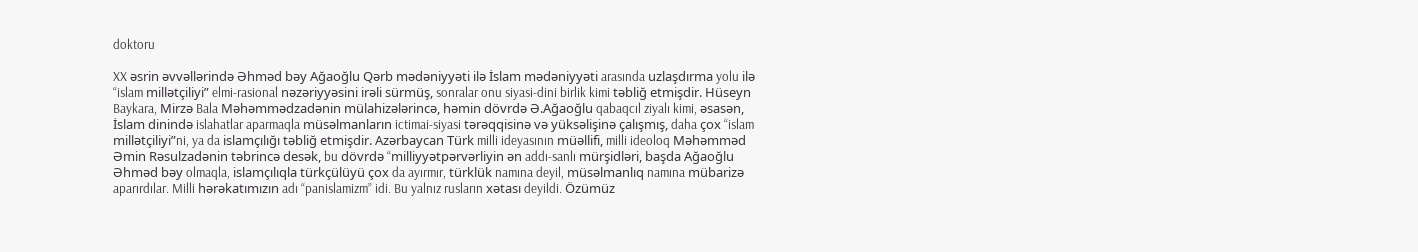doktoru

XX əsrin əvvəllərində Əhməd bəy Ağaoğlu Qərb mədəniyyəti ilə İslam mədəniyyəti arasında uzlaşdırma yolu ilə “islam millətçiliyi” elmi-rasional nəzəriyyəsini irəli sürmüş, sonralar onu siyasi-dini birlik kimi təbliğ etmişdir. Hüseyn Baykara, Mirzə Bala Məhəmmədzadənin mülahizələrincə, həmin dövrdə Ə.Ağaoğlu qabaqcıl ziyalı kimi, əsasən, İslam dinində islahatlar aparmaqla müsəlmanların ictimai-siyasi tərəqqisinə və yüksəlişinə çalışmış, daha çox “islam millətçiliyi”ni, ya da islamçılığı təbliğ etmişdir. Azərbaycan Türk milli ideyasının müəllifi, milli ideoloq Məhəmməd Əmin Rəsulzadənin təbrincə desək, bu dövrdə “milliyyətpərvərliyin ən addı-sanlı mürşidləri, başda Ağaoğlu Əhməd bəy olmaqla, islamçılıqla türkçülüyü çox da ayırmır, türklük namına deyil, müsəlmanlıq namına mübarizə aparırdılar. Milli hərəkatımızın adı “panislamizm” idi. Bu yalnız rusların xətası deyildi. Özümüz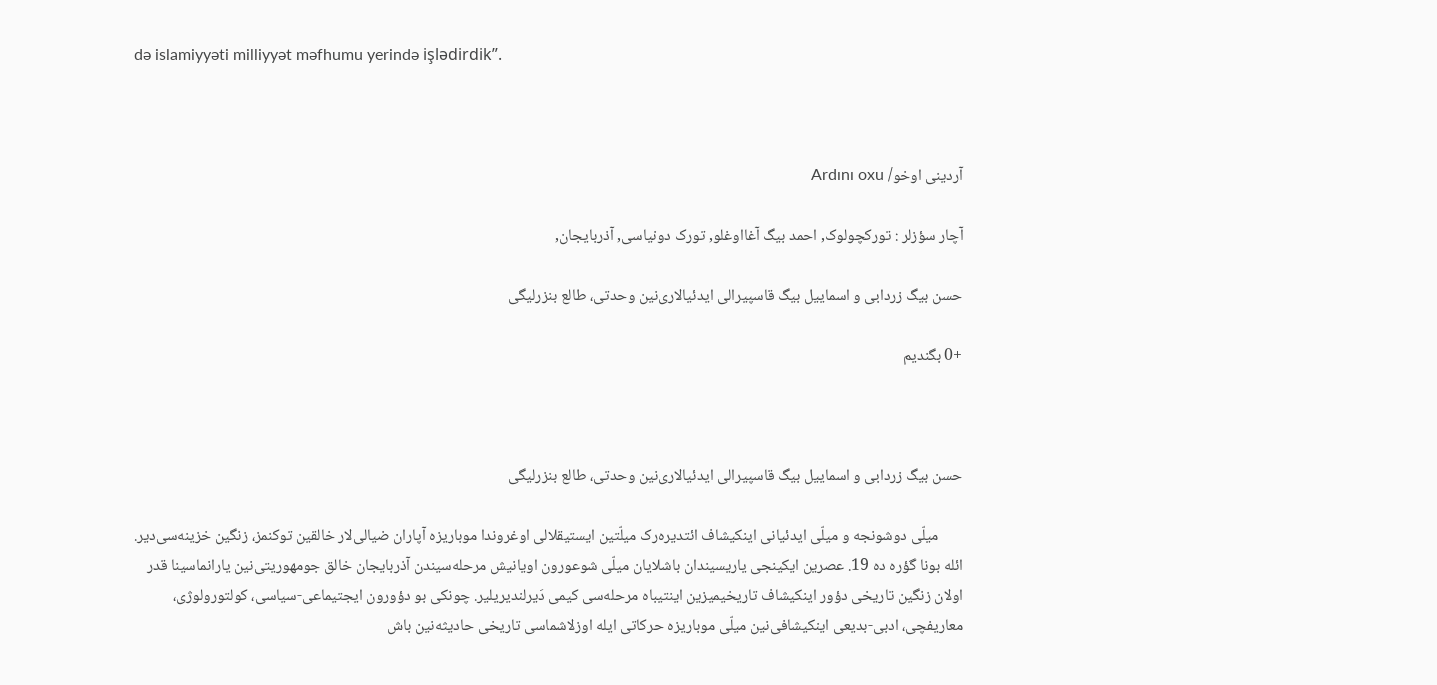də islamiyyəti milliyyət məfhumu yerində işlədirdik”.



آردینی اوخو/ Ardını oxu

آچار سؤزلر : تورکچولوک, احمد بیگ آغااوغلو, تورک دونیاسی, آذربایجان,

حسن بیگ زردابی و اسماییل بیگ قاسپیرالی ایدئیالاری‌نین وحدتی، طالع بنزرلیگی

+0 بگندیم



حسن بیگ زردابی و اسماییل بیگ قاسپیرالی ایدئیالاری‌نین وحدتی، طالع بنزرلیگی

       میلّی دوشونجه و میلّی ایدئیانی اینکیشاف ائتدیره‌رک میلّتین ایستیقلالی اوغروندا موباریزه آپاران ضیالی‌لار خالقین توکنمز، زنگین خزینه‌سی‌دیر. ائله بونا گؤره ده 19. عصرین ایکینجی یاریسیندان باشلایان میلّی شوعورون اویانیش مرحله‌سیندن آذربایجان خالق جومهوریتی‌نین یارانماسینا قدر اولان زنگین تاریخی دؤور اینکیشاف تاریخیمیزین اینتیباه مرحله‌سی کیمی دَیرلندیریلیر. چونکی بو دؤورون ایجتیماعی-سیاسی، کولتورولوژی، معاریفچی، ادبی-بدیعی اینکیشافی‌نین میلّی موباریزه حرکاتی ایله اوزلاشماسی تاریخی حادیثه‌‌نین باش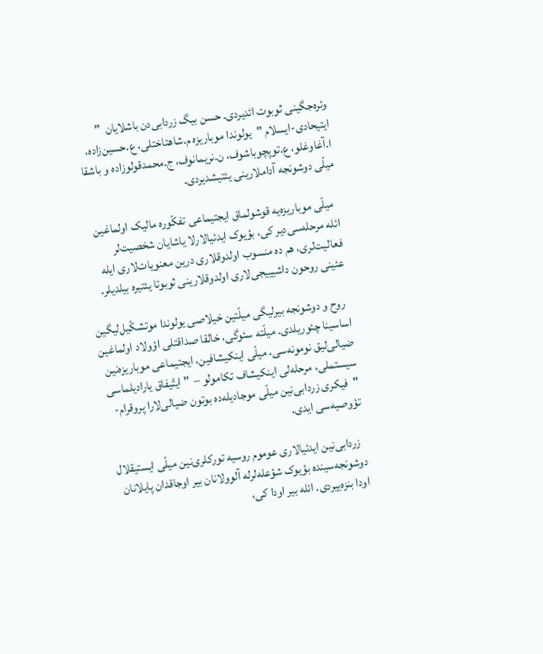وئره‌جگینی ثوبوت ائدیردی. حسن بیگ زردابی‌دن باشلایان  " ایتیحادی-ایسلام "  یولوندا موباریزه م.شاهتاختلی، ع.حسین‌زاده، ا.آغاوغلو، ع.توپچوباشوف، ن.نریمانوف، ج.محمدقولوزاده و باشقا میلّی دوشونجه آداملارینی یئتیشدیردی.

  میلّی موباریزه‌یه قوشولماق ایجتیماعی تفکّوره مالیک اولماغین ائله مرحله‌سی‌دیر کی، بؤیوک ایدئیالارلا یاشایان شخصیت‌لر فعالیت‌لری، هم ده منسوب اولدوقلاری درین معنویات‌لاری ایله عئینی روحون داشیییجی‌لاری اولدوقلارینی ثوبوتا یئتیره بیلدیلر.

  روح و دوشونجه بیرلیگی میلّتین خیلاصی یولوندا موتشکّیل‌لیگین اساسینا چئوریلدی. میلّته سئوگی، خالقا صداقتلی اؤولاد اولماغین ضیالی‌لیق نومونه‌سی، میلّی اینکیشافین، ایجتیماعی موباریزه‌نین سیستملی، مرحله‌لی اینکیشاف تکامولو –  " ایتّیفاق یارادیلماسی "  فیکری زردابی‌نین میلّی موجادیله‌ده بوتون ضیالی‌لارا پروقرام-تؤوصیه‌سی ایدی.

  زردابی‌نین ایدئیالاری عوموم روسیه تورکلری‌نین میلّی ایستیقلال دوشونجه‌سینده بؤیوک شؤعله‌لرله آلوولانان بیر اوجاقدان پایلانان اودا بنزه‌ییردی. ائله بیر اودا کی،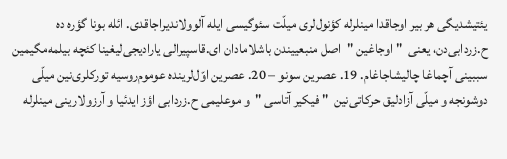یئتیشدیگی هر بیر اوجاقدا مینلرله کؤنول‌لری میلّت سئوگیسی‌ ایله آلوولاندیراجاقدی. ائله بونا گؤره ده ح.زردابی‌دن، یعنی  " اوجاغین "  اصل منبعییندن باشلامادان ای.قاسپیرالی یارادیجی‌لیغینا کئچه بیلمه‌مگیمین سببینی آچماغا چالیشاجاغام. 19. عصرین سونو – 20. عصرین اوّل‌لرینده عوموم‌روسیه تورکلری‌نین میلّی دوشونجه و میلّی آزادلیق حرکاتی‌نین  " فیکیر آتاسی "  و موعلیمی ح.زردابی‌ اؤز ایدئیا و آرزولارینی مینلرله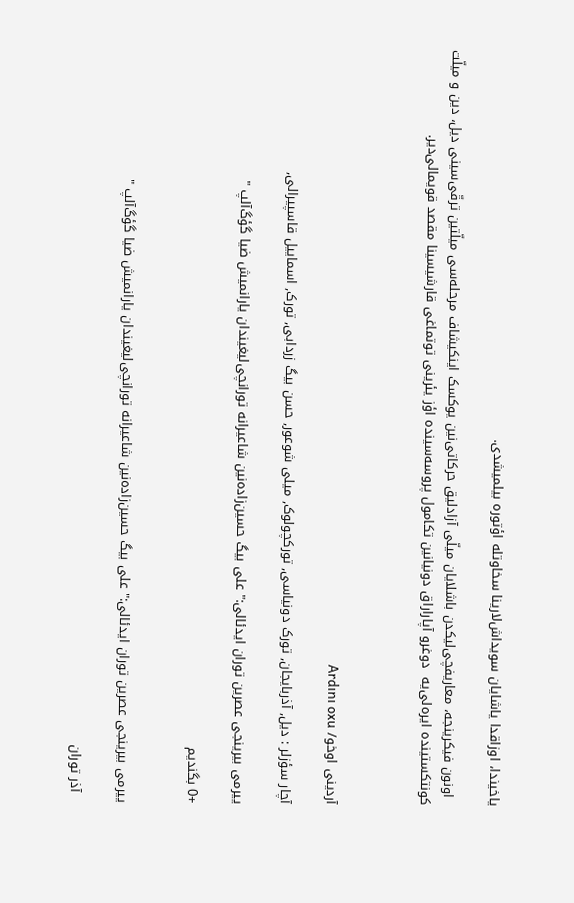یاخیندا، اوزاقدا یاشایان سویداش‌لارینا سخاوتله اؤتوره بیلمیشدی.

  اونون فیکرینجه، معاریفچی‌لیکدن باشلایان میلّی آزادلیق حرکاتی‌نین یوکسک اینکیشاف مرحله‌سی میلّتین ترقّی‌سینی دیل، دین و میلّت کونتکستینده ایره‌لی‌یه  دوغرو آپاراراق دونیانین تکامول پروسه‌سینده اؤز یئرینی توتماغی قارشیسینا مقصد قویمالی‌دیر.



آردینی اوخو/ Ardını oxu

آچار سؤزلر : دیل, آذربایجان, تورک دونیاسی, تورکچولوک, میلی شوعور, حسن بیگ زردابی, تورک, اسماییل قاسپیرالی,

ییرمی ‌بیرینجی عصرین توران ایدئالی:" علی بیگ حسین‌زاده‌نین شاعیرانه تورانچی‌لیغیندان یارانمیش ضیا گؤگ‌آلپ "

+0 بگندیم


ییرمی ‌بیرینجی عصرین توران ایدئالی:" علی بیگ حسین‌زاده‌نین شاعیرانه تورانچی‌لیغیندان یارانمیش ضیا گؤگ‌آلپ "

  آذر توران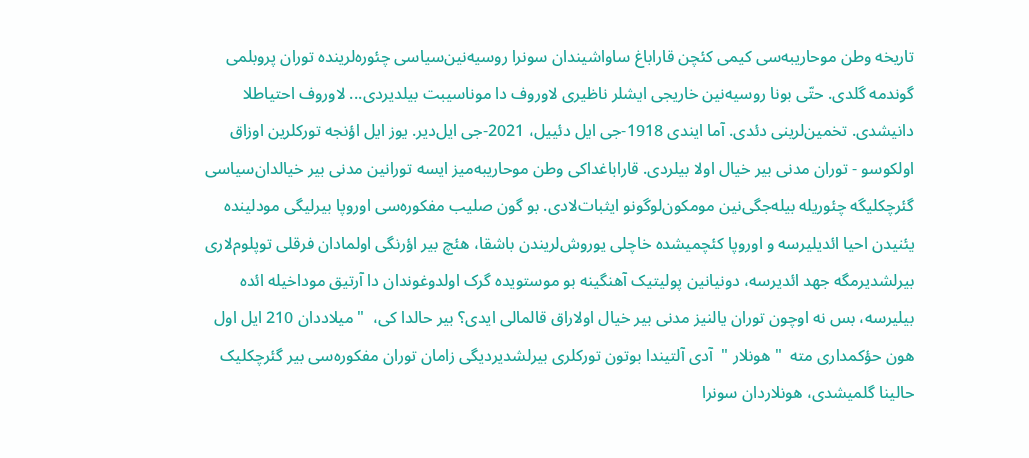تاریخه وطن موحاریبه‌سی کیمی کئچن قاراباغ ساواشیندان سونرا روسیه‌نین‌سیاسی چئوره‌لرینده توران پروبلمی گوندمه گلدی. حتّی بونا روسیه‌نین خاریجی ایشلر ناظیری لاوروف دا موناسیبت بیلدیردی... لاوروف احتیاطلا دانیشدی. تخمین‌لرینی دئدی. آما ایندی 1918-جی ایل دئییل، 2021-جی ایل‌دیر. یوز ایل اؤنجه تورکلرین اوزاق اولکوسو - توران مدنی بیر خیال اولا بیلردی. قاراباغداکی وطن موحاریبه‌میز ایسه تورانین مدنی بیر خیالدان‌سیاسی گئرچکلیگه چئوریله بیله‌جگی‌نین مومکو‌ن‌لوگونو ایثبات‌لادی. بو گون صلیب مفکوره‌سی اوروپا بیرلیگی مودلینده یئنیدن احیا ائدیلیرسه و اوروپا کئچمیشده خاچلی یوروش‌لریندن باشقا، هئچ بیر اؤرنگی اولمادان فرقلی توپلوم‌لاری بیرلشدیرمگه جهد ائدیرسه، دونیانین پولیتیک آهنگینه بو موستویده گرک اولدوغوندان دا آرتیق موداخیله ائده بیلیرسه، بس نه اوچون توران یالنیز مدنی بیر خیال اولاراق قالمالی‌ ایدی؟ بیر حالدا کی،  " میلاددان 210 ایل اول هون حؤکمداری مته  " هونلار "  آدی آلتیندا بوتون تورکلری بیرلشدیردیگی زامان توران مفکوره‌سی بیر گئرچکلیک حالینا گلمیشدی، هونلاردان سونرا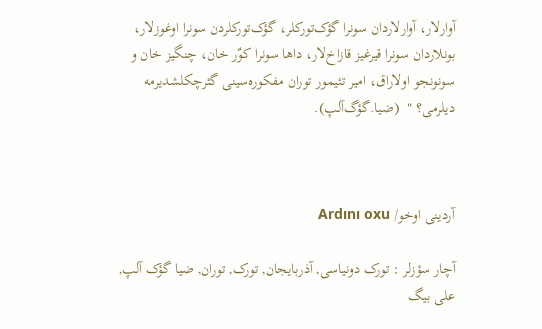آوارلار، آوارلاردان سونرا گؤک‌تورکلر، گؤک‌تورکلردن سونرا اوغوزلار، بونلاردان سونرا قیرغیز قازاخ‌لار، داها سونرا کوٌر خان، چنگیز خان و سونونجو اولاراق، امیر تئیمور توران مفکوره‌سینی گئرچکلشدیرمه دیلرمی؟ "  (ضیا.گؤگ‌آلپ).



آردینی اوخو/ Ardını oxu

آچار سؤزلر : تورک دونیاسی, آذربایجان, تورک, توران, ضیا گؤک آلپ, علی بیگ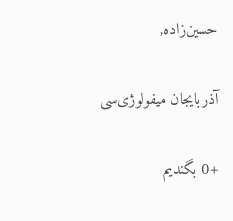حسین‌زاده,

آذربایجان میفولوژی‌‌سی

+0 بگندیم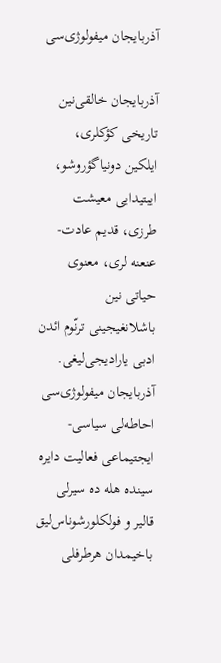آذربایجان میفولوژی‌‌سی

آذربایجان خالقی‌نین تاریخی کؤکلری، ایلکین دونیاگؤروشو، ایبتیدایی معیشت طرزی، قدیم عادت-عنعنه لری، معنوی حیاتی نین باشلانغیجینی ترنّوم ائدن ادبی یارادیجی‌لیغی. آذربایجان میفولوژی‌‌سی احاطه‌لی سیاسی-ایجتیماعی فعالیت دایره سینده هله ده سیرلی قالیر و فولکلورشوناس‌لیق باخیمدان هرطرفلی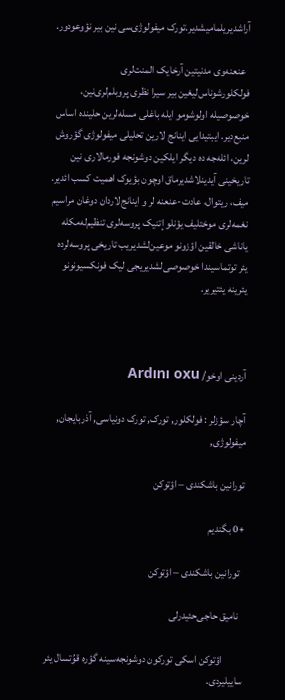آراشدیریلمامیشدیر.تورک میفولوژی‌‌سی نین بیر نؤوعودور.

  عنعنه‌وی مدنیتین آرخایک المنت‌لری فولکلورشوناس‌لیغین بیر سیرا نظری پروبلم‌لری‌نین، خوصوصیله اولوشومو ایله باغلی مسله‌لرین حلینده اساس منبع‌دیر. ایبتیدایی اینانج لارین تحلیلی میفولوژی گؤروش لرین، ائله‌جه ده دیگر ایلکین دوشونجه فورمالاری نین تاریخینی آیدینلاشدیرماق اوچون بؤیوک اهمیت کسب ائدیر. میف، ریتوال، عادت-عنعنه لر و اینانج‌لاردان دوغان مراسیم نغمه‌لری موختلیف یؤنلو إتنیک پروسه‌لری تنظیم‌له‌مکله یاناشی خالقین اؤزونو موعین‌لشدیریب تاریخی پروسه‌‌لرده یئر توتماسیندا خوصوصی‌لشدیریجی لیک فونکسیونونو یئرینه یئتیریر.



آردینی اوخو/ Ardını oxu

آچار سؤزلر : فولکلور, تورک, تورک دونیاسی, آذربایجان, میفولوژی,

تورانین باشکندی – اؤتوکن

+0 بگندیم

  تورانین باشکندی – اؤتوکن

  نامیق حاجی‌حئیدرلی

          اؤتوکن اسکی تورکون دوشونجه‌سینه گؤره قوُتسال یئر ساییلیردی.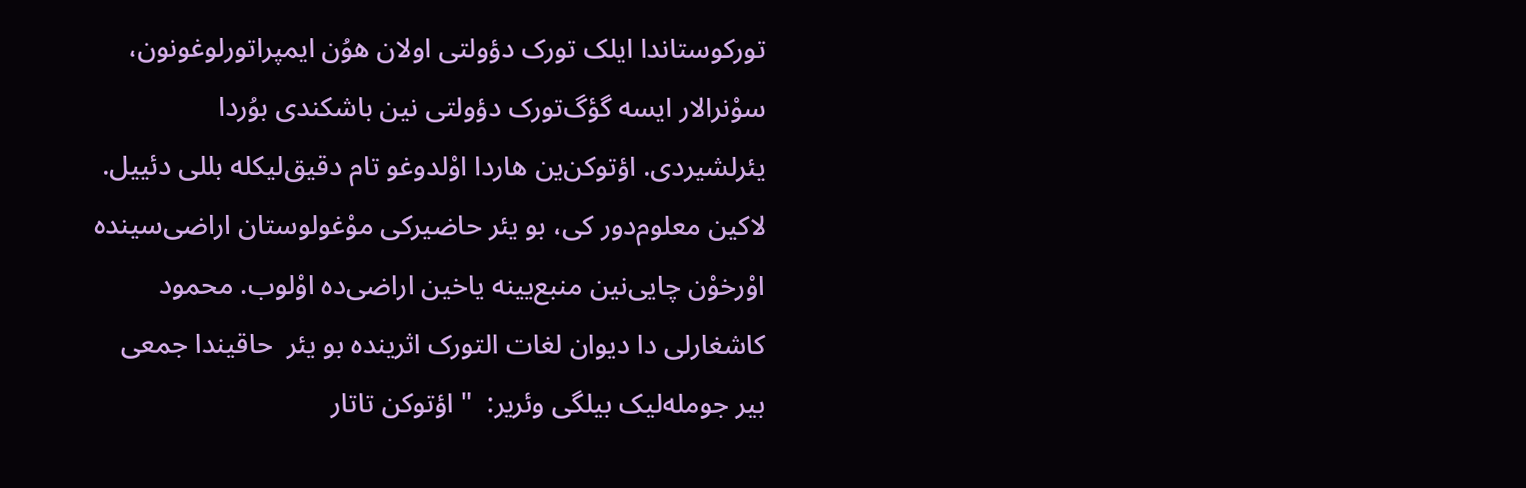تورکوستاندا ایلک تورک دؤولتی اولان هوُن ایمپراتورلوغونون، سوْنرالار ایسه گؤگ‌تورک دؤولتی نین باشکندی بوُردا یئرلشیردی. اؤتوکن‌ین هاردا اوْلدوغو تام دقیق‌لیکله بللی دئییل. لاکین معلوم‌دور کی، بو یئر حاضیرکی موْغولوستان اراضی‌سینده اوْرخوْن چایی‌نین منبع‌یینه یاخین اراضی‌ده اوْلوب. محمود کاشغارلی دا دیوان‌ لغات التورک اثرینده بو یئر  حاقیندا جمعی بیر جومله‌لیک بیلگی وئریر:  " اؤتوکن تاتار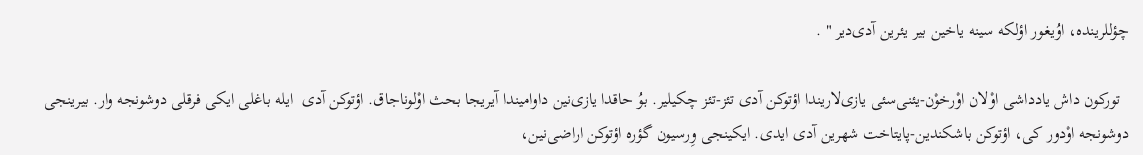چؤللرینده، اوُیغور اؤلکه سینه یاخین بیر یئرین آدی‌دیر " .

  تورکون داش یادداشی اوْلان اوْرخوْن-یئنی‌سئی یازی‌لاریندا اؤتوکن آدی تئز-تئز چکیلیر. بوُ حاقدا یازی‌نین داوامیندا آیریجا بحث اوْلوناجاق. اؤتوکن آدی  ایله باغلی ایکی فرقلی دوشونجه وار. بیرینجی دوشونجه اوْدور کی، اؤتوکن باشکندین-پایتاخت شهرین آدی ایدی. ایکینجی وِرسیون گؤره اؤتوکن اراضی‌نین،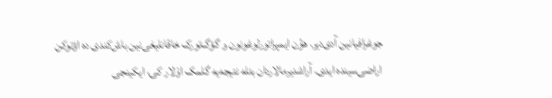جوغرافیانین آدی‌دیر. هوُن ایمپراتورلوغونون و گؤگ‌تورک خاقانلیغی‌نین باش‌کندی ده اؤتوکن اراضی‌سینده ایدی. آراشدیرمالاردان بئله نتیجه‌یه گلمک اوْلار کی، ایکینجی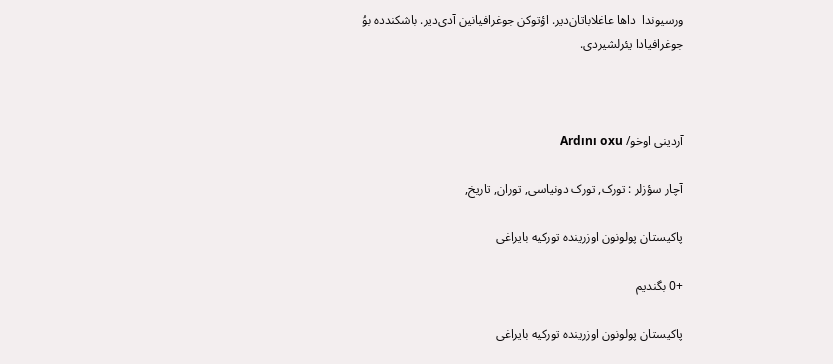ورسیوندا  داها عاغلاباتان‌دیر. اؤتوکن جوغرافیانین آدی‌دیر. باشکند‌ده بوُ جوغرافیادا یئرلشیردی.



آردینی اوخو/ Ardını oxu

آچار سؤزلر : تورک, تورک دونیاسی, توران, تاریخ,

پاکیستان پولونون اوزرینده تورکیه بایراغی

+0 بگندیم

پاکیستان پولونون اوزرینده تورکیه بایراغی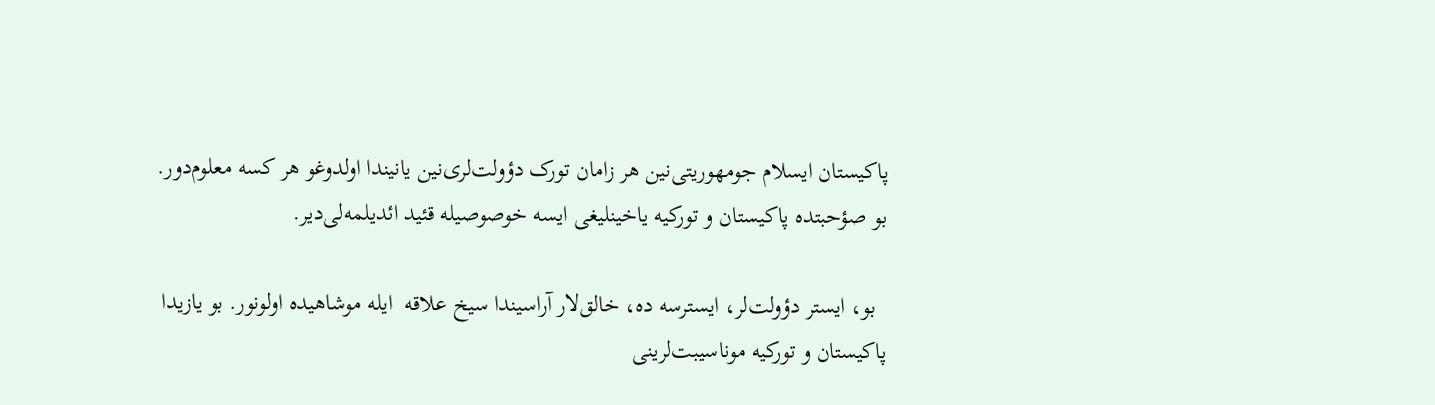پاکیستان ایسلام جومهوریتی‌نین هر زامان تورک دؤولت‌لری‌نین یانیندا اولدوغو هر کسه معلوم‌دور. بو صؤحبتده پاکیستان و تورکیه یاخینلیغی ایسه خوصوصیله قئید ائدیلمه‌لی‌دیر.

  بو، ایستر دؤولت‌لر، ایسترسه ده، خالق‌لار آراسیندا سیخ علاقه  ایله موشاهیده اولونور. بو یازیدا  پاکیستان و تورکیه موناسیبت‌لرینی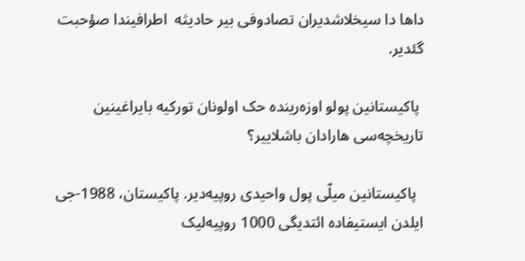داها دا سیخلاشدیران تصادوفی بیر حادیثه  اطرافیندا صؤحبت گئدیر.

 پاکیستانین پولو اوزه‌رینده حک اولونان تورکیه بایراغینین تاریخچه‌سی هارادان باشلاییر؟

  پاکیستانین میلّی پول واحیدی روپیه‌‌دیر. پاکیستان، 1988-جی ایلدن ایستیفاده ائتدیگی 1000 روپیه‌‌لیک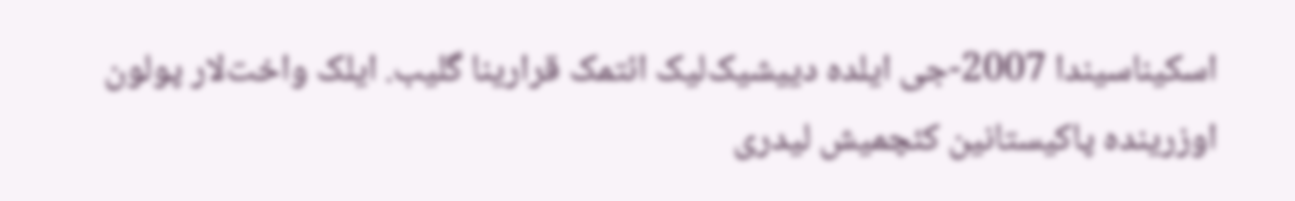اسکیناسیندا 2007-جی ایلده دییشیک‌لیک ائتمک قرارینا گلیب. ایلک واخت‌لار پولون اوزرینده پاکیستانین کئچمیش لیدری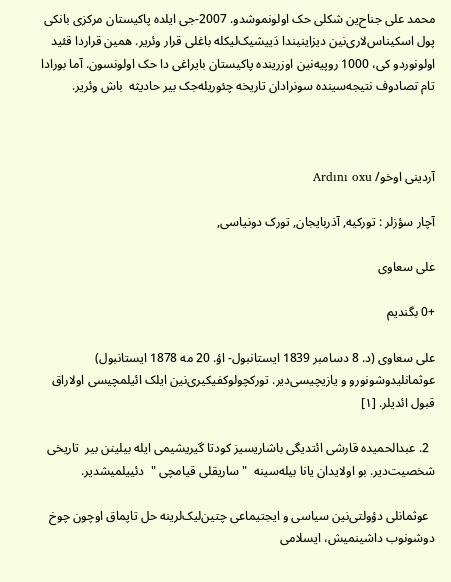محمد علی جناح‌ین شکلی حک اولونموشدو. 2007-جی ایلده پاکیستان مرکزی بانکی پول اسکیناس‌لاری‌نین دیزاینیندا دَییشیک‌لیکله باغلی قرار وئریر. همین قراردا قئید اولونوردو کی، 1000 روپیه‌‌‌نین اوزرینده پاکیستان بایراغی دا حک اولونسون. آما بورادا تام تصادوف نتیجه‌سینده سونرادان تاریخه چئوریله‌جک بیر حادیثه  باش وئریر.



آردینی اوخو/ Ardını oxu

آچار سؤزلر : تورکیه, آذربایجان, تورک دونیاسی,

علی سعاوی

+0 بگندیم

علی سعاوی (د. 8 دسامبر 1839 ایستانبول- اؤ. 20 مه 1878 ایستانبول)  عوثمانلیدوشونورو و یازیچیسی‌دیر. تورکچولوکفیکیری‌نین ایلک ائیلمچیسی اولاراق قبول ائدیلر. [۱]

  2. عبدالحمیده قارشی ائتدیگی باشاریسیز کودتا گیریشیمی ایله بیلینن بیر  تاریخی شخصیت‌دیر. بو اولایدان یانا بیله‌سینه  " ساریقلی قیامچی "  دئییلمیشدیر.

  عوثمانلی دؤولتی‌نین سیاسی و ایجتیماعی چتین‌لیک‌لرینه حل تاپماق اوچون چوخ دوشونوب داشینمیش، ایسلامی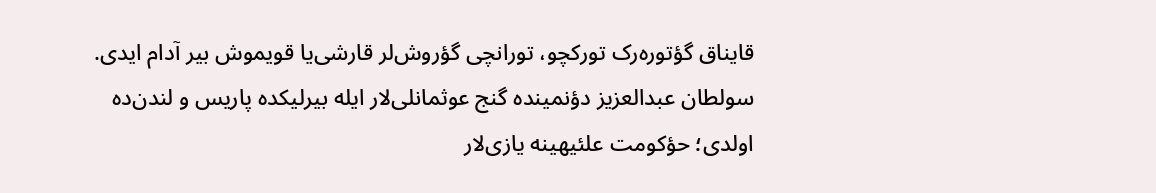قایناق گؤتوره‌رک تورکچو، تورانچی گؤروش‌لر قارشی‌یا قویموش بیر آدام ایدی. سولطان عبدالعزیز دؤنمینده گنج عوثمانلی‌لار ایله بیرلیکده پاریس و لندن‌ده اولدی؛ حؤکومت علئیهینه یازی‌لار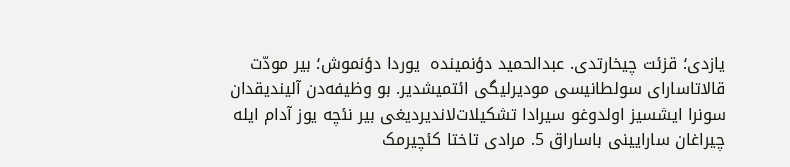یازدی؛ قزئت چیخارتدی. عبدالحمید دؤنمینده  یوردا دؤنموش؛ بیر مودّت قالاتاسارای سولطانیسی مودیرلیگی ائتمیشدیر. بو وظیفه‌دن آلیندیقدان سونرا ایشسیز اولدوغو سیرادا تشکیلات‌لاندیردیغی بیر نئچه یوز آدام ایله چیراغان سارایینی باساراق 5. مرادی تاختا کئچیرمک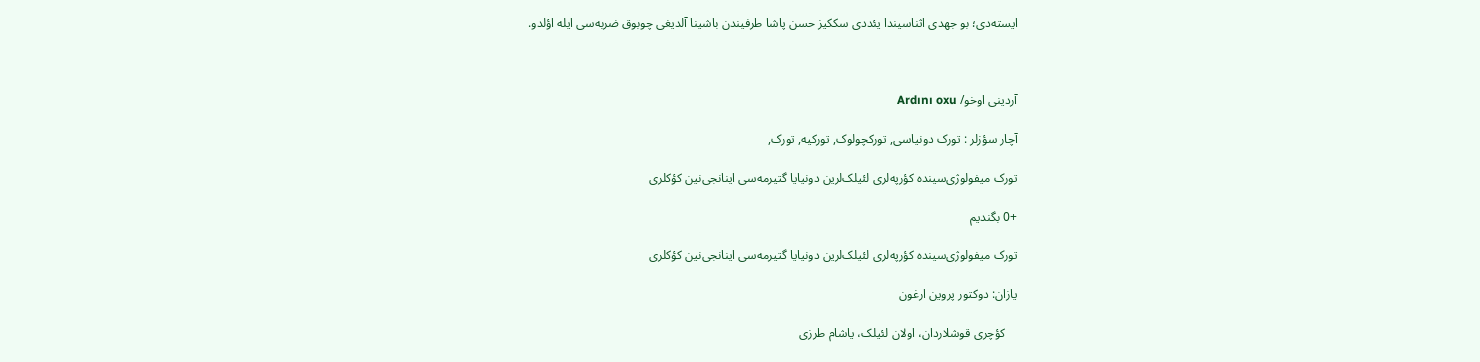ایسته‌دی؛ بو جهدی اثناسیندا یئددی سککیز حسن پاشا طرفیندن باشینا آلدیغی چوبوق ضربه‌سی ایله اؤلدو.



آردینی اوخو/ Ardını oxu

آچار سؤزلر : تورک دونیاسی, تورکچولوک, تورکیه, تورک,

تورک میفولوژی‌سینده کؤرپه‌لری لئیلک‌لرین دونیایا گتیرمه‌سی اینانجی‌نین کؤکلری

+0 بگندیم

تورک میفولوژی‌سینده کؤرپه‌لری لئیلک‌لرین دونیایا گتیرمه‌سی اینانجی‌نین کؤکلری

یازان: دوکتور پروین ارغون

    کؤچری قوشلاردان، اولان لئیلک، یاشام طرزی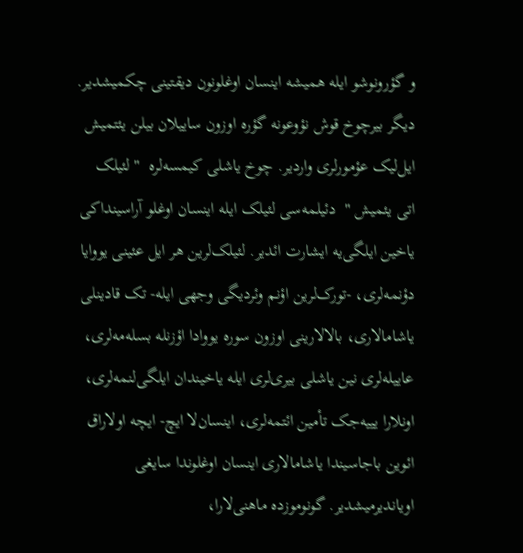و گؤرونوشو ایله همیشه اینسان اوغلونون دیقتینی چکمیشدیر. دیگر بیرچوخ قوش نؤوعونه گؤره اوزون ساییلان بیلن یئتمیش ایل‌لیک عؤمور‌‌لری واردیر. چوخ یاشلی کیمسه‌‌‌لره  " لئیلک اتی یئمیش "  دئیلمه‌سی لئیلک ایله اینسان اوغلو آراسینداکی یاخین ایلگی‌یه ایشارت ائدیر. لئیلک‌‌لرین هر ایل عئینی یووایا دؤنمه‌‌‌لری، -تورک‌‌لرین اؤنم وئردیگی وجهی‌ ایله- تک قادینلی یاشاما‌لاری، بالا‌لارینی اوزون سوره یووادا اؤزنله بسله‌مه‌‌‌لری، عاییله‌‌لری نین یاشلی بیری‌‌لری ایله یاخیندان ایلگی‌لنمه‌‌‌لری، اونلارا یییه‌جک تأمین ائتمه‌‌‌لری، اینسان‌لا ایچ- ایچه او‌لاراق ائوین باجاسیندا یاشاما‌لاری اینسان اوغلوندا سایغی اویاندیرمیشدیر. گونوموزده ماهنی‌‌لارا،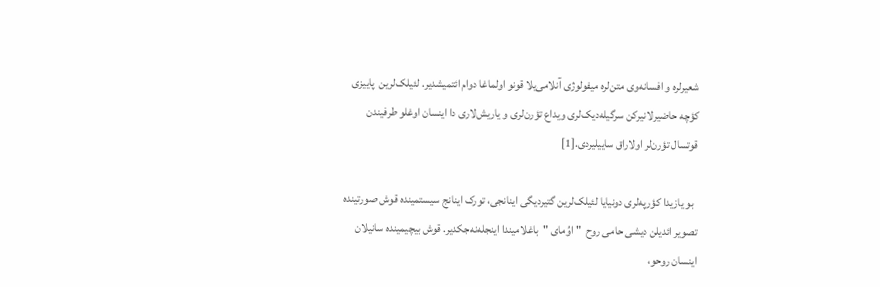شعیر‌‌لره و افسانه‌وی متن‌‌لره میفولوژی آنلامی‌یلا قونو اولماغا دوام ائتمیشدیر. لئیلک‌‌لرین  پاییزی کؤچه حاضیرلانیرکن سرگیله‌دیک‌‌لری ویداع تؤرن‌‌لری و یاریش‌لاری دا اینسان اوغلو طرفیندن قوتسال تؤرن‌‌لر او‌لاراق ساییلیردی.[1]

  بو یازیدا کؤرپه‌‌‌لری دونیایا لئیلک‌‌لرین گتیردیگی اینانجی، تورک اینانج سیستمینده قوش صورتینده تصویر ائدیلن دیشی حامی روح  " اوُمای "  باغلامیندا اینجله‌نه‌جکدیر. قوش بیچیمینده سانیلان اینسان روحو،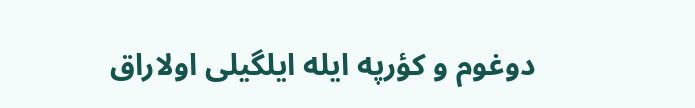دوغوم و کؤرپه ایله ایلگیلی او‌لاراق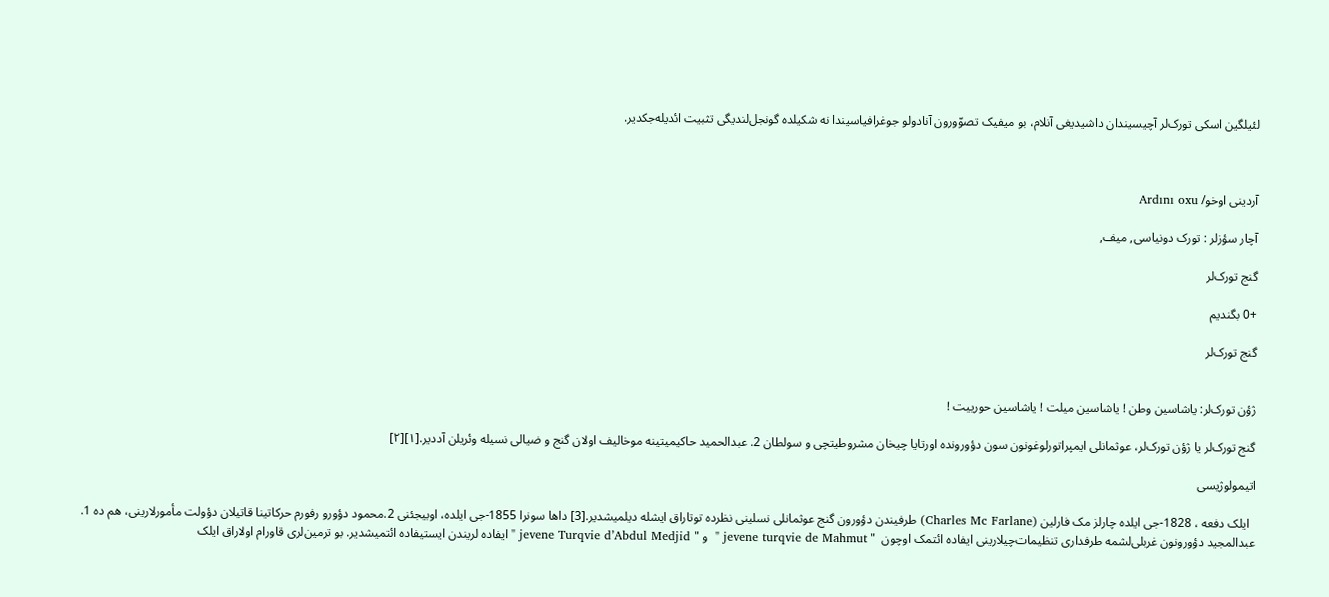لئیلگین اسکی تورک‌‌لر آچیسیندان داشیدیغی آنلام، بو میفیک تصوّورون آنادولو جوغرافیاسیندا نه شکیلده گونجل‌لندیگی تثبیت ائدیله‌جکدیر.



آردینی اوخو/ Ardını oxu

آچار سؤزلر : تورک دونیاسی, میف,

گنج تورک‌لر

+0 بگندیم

گنج تورک‌لر


ژؤن تورک‌لر: یاشاسین وطن ! یاشاسین میلت ! یاشاسین حورییت !

گنج تورک‌لر یا ژؤن تورک‌لر، عوثمانلی ایمپراتورلوغونون سون دؤورونده اورتایا چیخان مشروطیتچی و سولطان 2. عبدالحمید حاکیمیتینه موخالیف اولان گنج و ضیالی نسیله وئریلن آددیر.[۱][۲]

اتیمولوژیسی

  ایلک دفعه ، 1828-جی ایلده چارلز مک فارلین (Charles Mc Farlane) طرفیندن دؤورون گنج عوثمانلی نسلینی نظرده توتاراق ایشله دیلمیشدیر.[3] داها سونرا 1855-جی ایلده، اوبیجئنی 2.محمود دؤورو رفورم حرکاتینا قاتیلان دؤولت مأمور‌لارینی، هم ده 1. عبدالمجید دؤورونون غربلی‌لشمه طرفداری تنظیمات‌چیلارینی ایفاده ائتمک اوچون  " jevene turqvie de Mahmut "  و " jevene Turqvie d’Abdul Medjid " ایفاده ‌لریندن ایستیفاده ائتمیشدیر. بو ترمین‌لری قاورام او‌لاراق ایلک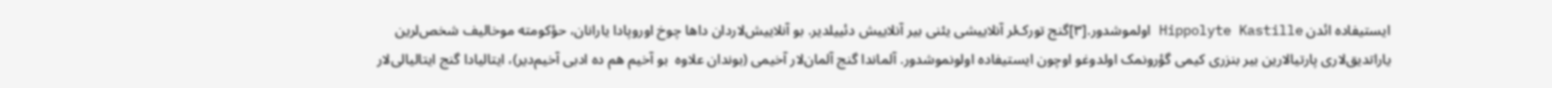ایستیفاده ائدن Hippolyte Kastille اولموشدور.[۳]گنج تورک‌لر آنلاییشی یئنی بیر آنلاییش دئییلدیر. بو آنلاییش‌لاردان داها چوخ اوروپادا یارانان، حؤکومته موخالیف شخص‌لرین یاراتدیق‌لاری پارتیا‌لارین بیر بنزری کیمی گؤرونمک اولدوغو اوچون ایستیفاده اولونموشدور. آلماندا گنج آلمان‌لار آخیمی (بوندان علاوه  بو آخیم هم ده ادبی آخیم‌دیر)، ایتالیادا گنج ایتالیالی‌لار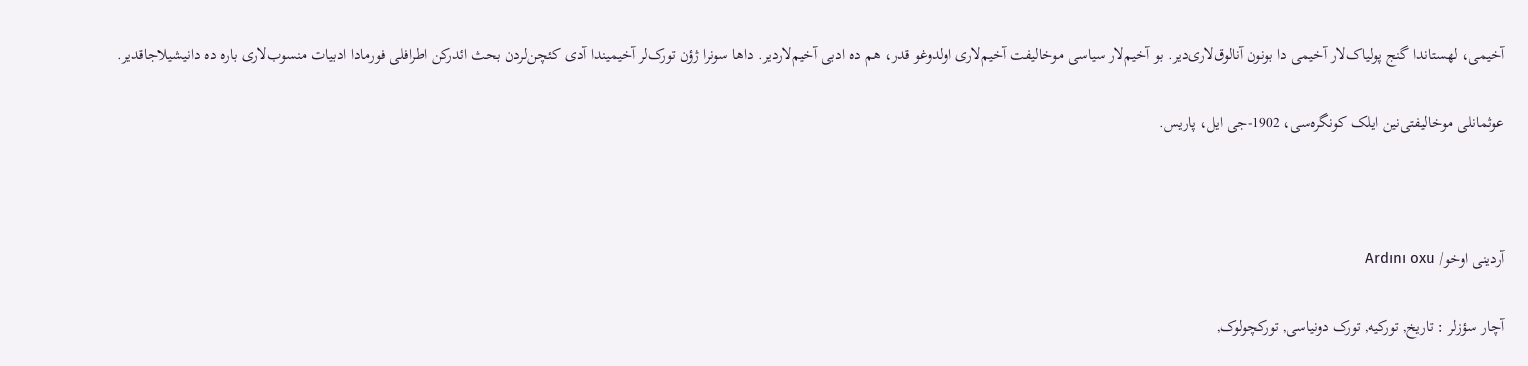آخیمی، لهستاندا گنج پولیاک‌لار آخیمی دا بونون آنالوق‌لاری‌دیر. بو آخیم‌لار سیاسی موخالیفت آخیم‌لاری اولدوغو قدر، هم ده ادبی آخیم‌لاردیر. داها سونرا ژؤن تورک‌لر آخیمیندا آدی کئچن‌لردن بحث ائدرکن اطرافلی فورمادا ادبیات منسوب‌لاری باره ده دانیشیلاجاقدیر.

عوثمانلی موخالیفتی‌نین ایلک کونگره‌سی، 1902-جی ایل، پاریس.



آردینی اوخو/ Ardını oxu

آچار سؤزلر : تاریخ, تورکیه, تورک دونیاسی, تورکچولوک,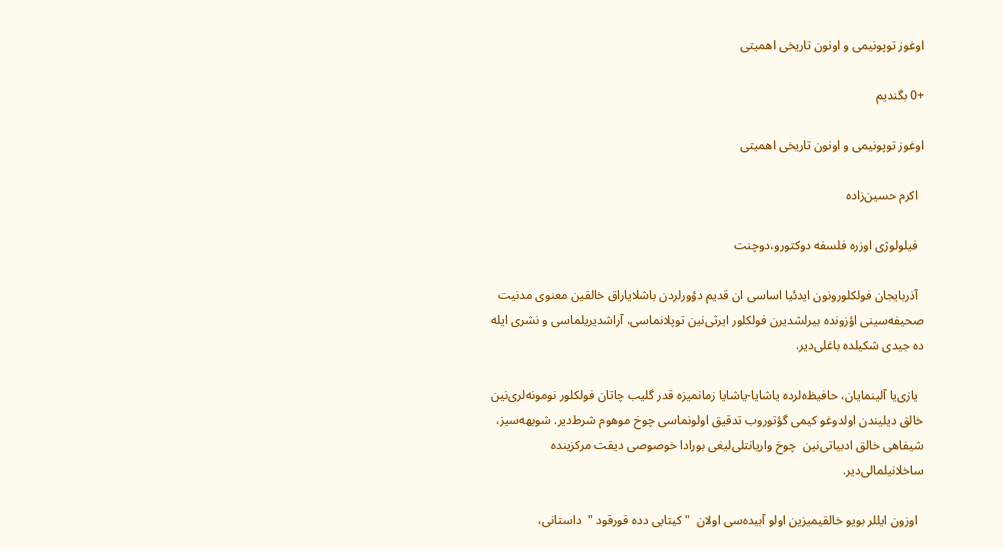اوغوز توپونیمی و اونون تاریخی اهمیتی

+0 بگندیم

اوغوز توپونیمی و اونون تاریخی اهمیتی

  اکرم حسین‌زاده

  فیلولوژی اوزره فلسفه دوکتورو،دوچنت

  آذربایجان فولکلورونون ایدئیا اساسی ان قدیم دؤورلردن باشلایاراق خالقین معنوی مدنیت   صحیفه‌سینی اؤزونده بیرلشدیرن فولکلور ایرثی‌نین توپلانماسی، آراشدیریلماسی و نشری ایله ده جیدی شکیلده باغلی‌دیر.

  یازی‌یا آلینمایان، حافیظ‌‌ه‌لرده یاشایا-یاشایا زمانمیزه قدر گلیب چاتان فولکلور نومونه‌لری‌نین خالق دیلیندن اولدوغو کیمی گؤتوروب تدقیق اولونماسی چوخ موهوم شرط‌دیر. شوبهه‌سیز، شیفاهی خالق ادبیاتی‌نین  چوخ واریانتلی‌لیغی بورادا خوصوصی دیقت مرکزینده ساخلانیلمالی‌دیر.

  اوزون ایللر بویو خالقیمیزین اولو آبیده‌سی اولان  " کیتابی دده قورقود "  داستانی،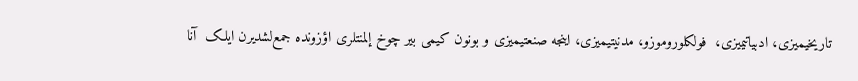تاریخیمیزی، ادبیاتیمیزی،  فولکلوروموزو، مدنیتیمیزی، اینجه صنعتیمیزی و بونون کیمی بیر چوخ إلمنتلری اؤزونده جمع‌لشدیرن ایلک  آنا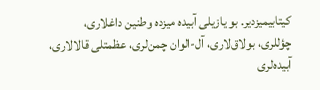کیتابیمیزدیر. بو یازیلی آبیده میزده وطنین داغلاری، چؤللری، بولاق‌لاری، آل-الوان چمن‌لری، عظمتلی قالالاری، آبیده‌لری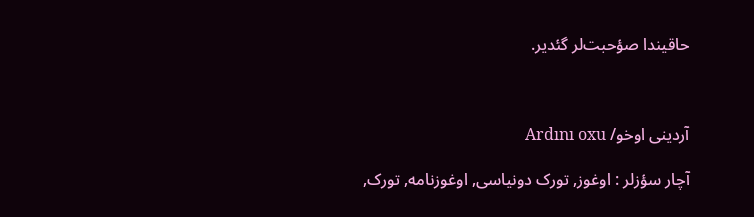حاقیندا صؤحبت‌لر گئدیر.



آردینی اوخو/ Ardını oxu

آچار سؤزلر : اوغوز, تورک دونیاسی, اوغوزنامه, تورک,